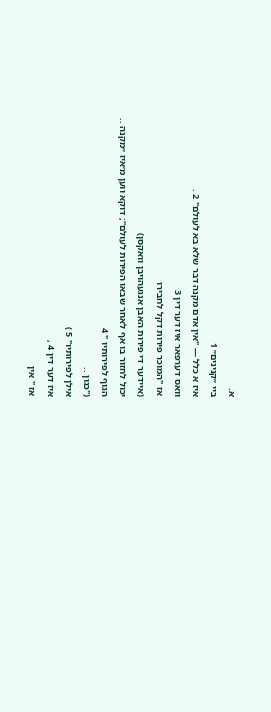א.
ביי ״קנינים״ 1
איז א כלל — "אין אדם מקנה דבר שלא בא לעולם" 2 .
וואס דערפאר איז דער דין 3
אז "המוכר פירות דקל לחבירו
(איידער די פירות האבן אנגעהויבן וואקסן)
יכול לחזור בו אף לאחר שבאו הפירות לעולם"; דוקא ווען מ׳איז ״מקנה ..
הגוף לפירותיו " 4
("כגון ..
אילן לפירותיו" 5 )
איז דער דין 4 ,
אז " אין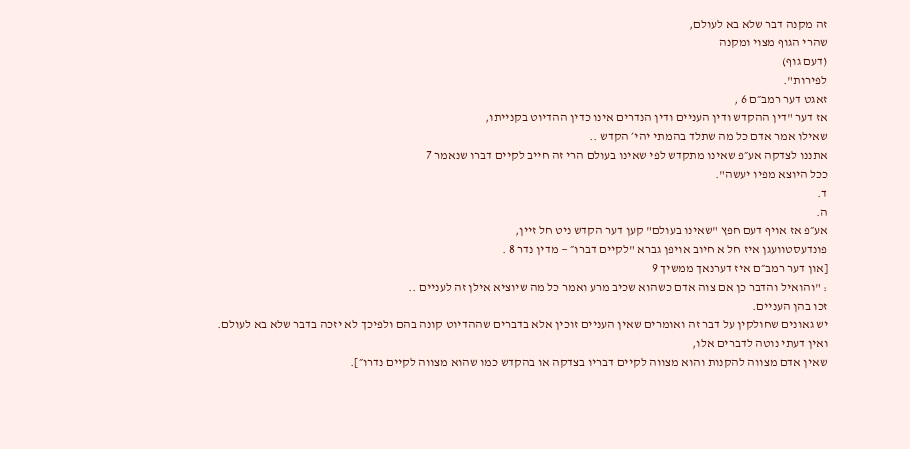זה מקנה דבר שלא בא לעולם,
שהרי הגוף מצוי ומקנה
(דעם גוף)
לפירות".
זאגט דער רמב״ם 6 ,
אז דער "דין ההקדש ודין העניים ודין הנדרים אינו כדין ההדיוט בקנייתו,
שאילו אמר אדם כל מה שתלד בהמתי יהי׳ הקדש ..
אתננו לצדקה אע״פ שאינו מתקדש לפי שאינו בעולם הרי זה חייב לקיים דברו שנאמר 7
ככל היוצא מפיו יעשה".
ד.
ה.
אע״פ אז אויף דעם חפץ "שאינו בעולם" קען דער הקדש ניט חל זיין,
פונדעסטוועגן איז חל א חיוב אויפן גברא "לקיים דברו״ — מדין נדר 8 .
[און דער רמב״ם איז דערנאך ממשיך 9
: "והואיל והדבר כן אם צוה אדם כשהוא שכיב מרע ואמר כל מה שיוציא אילן זה לעניים ..
זכו בהן העניים.
יש גאונים שחולקין על דבר זה ואומרים שאין העניים זוכין אלא בדברים שההדיוט קונה בהם ולפיכך לא יזכה בדבר שלא בא לעולם.
ואין דעתי נוטה לדברים אלו,
שאין אדם מצווה להקנות והוא מצווה לקיים דבריו בצדקה או בהקדש כמו שהוא מצווה לקיים נדרו״].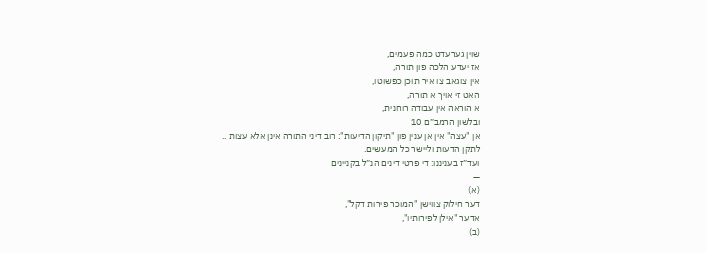שוין גערעדט כמה פעמים,
אז יעדע הלכה פון תורה,
אין צוגאב צו איר תוכן כפשוטו,
האט זי אויך א תורה,
א הוראה אין עבודה רוחנית,
ובלשון הרמב״ם 10
אן "עצה" אין אן ענין פון "תיקון הדיעות": רוב דיני התורה אינן אלא עצות ..
לתקן הדעות וליישר כל המעשים.
ועד״ז בעניננו: די פרטי דינים הנ״ל בקניינים
—
(א)
דער חילוק צווישן "המוכר פירות דקל",
אדער "אילן לפירותיו",
(ב)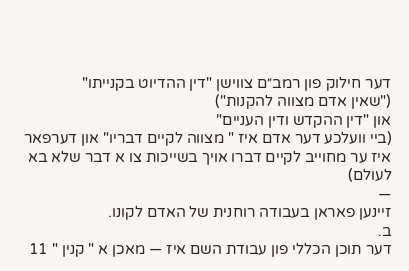דער חילוק פון רמב״ם צווישן "דין ההדיוט בקנייתו"
("שאין אדם מצווה להקנות")
און "דין ההקדש ודין העניים"
(ביי וועלכע דער אדם איז " מצווה לקיים דבריו" און דערפאר איז ער מחוייב לקיים דברו אויך בשייכות צו א דבר שלא בא לעולם)
—
זיינען פאראן בעבודה רוחנית של האדם לקונו.
ב.
דער תוכן הכללי פון עבודת השם איז — מאכן א " קנין " 11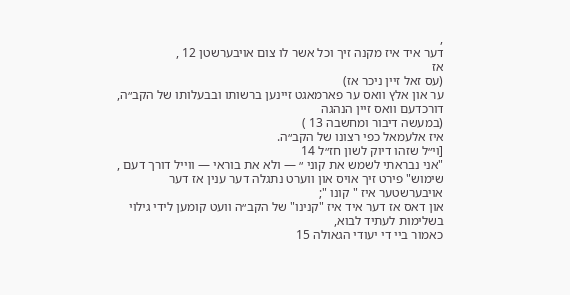,
דער איד איז מקנה זיך וכל אשר לו צום אויבערשטן 12 ,
אז
(עס זאל זיין ניכר אז)
ער און אלץ וואס ער פארמאגט זיינען ברשותו ובבעלותו של הקב״ה,
דורכדעם וואס זיין הנהגה
(במעשה דיבור ומחשבה 13 )
איז אלעמאל כפי רצונו של הקב״ה.
[וי״ל שזהו דיוק לשון חז״ל 14
"אני נבראתי לשמש את קוני ״ — ולא את בוראי — ווייל דורך דעם ,
שימוש" פירט זיך אויס און ווערט נתגלה דער ענין אז דער אויבערשטער איז " קונו ";
און דאס אז דער איד איז "קנינו" של הקב״ה וועט קומען לידי גילוי בשלימות לעתיד לבוא,
כאמור ביי די יעודי הגאולה 15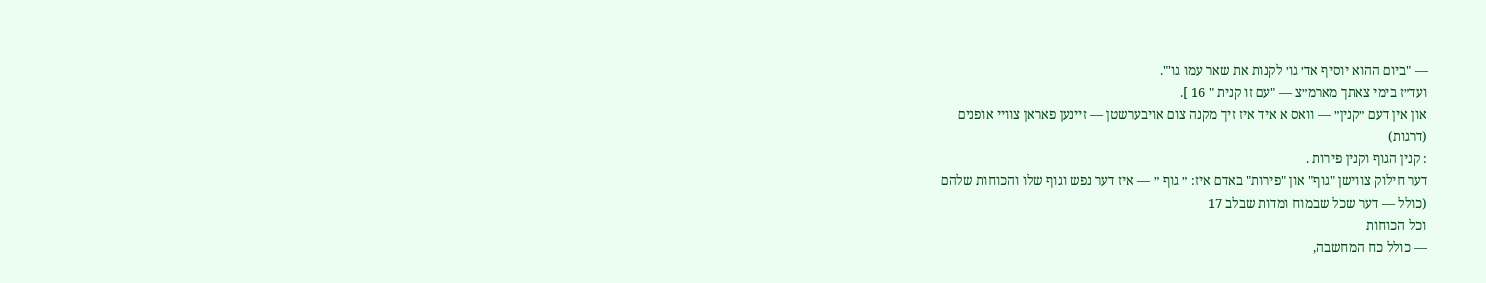— "ביום ההוא יוסיף אד׳ גו׳ לקנות את שאר עמו גו'".
ועד״ז בימי צאתך מארמ״צ — "עם זו קנית " 16 ].
און אין דעם ״קנין״ — וואס א איד איז זיך מקנה צום אויבערשטן — זיינען פאראן צוויי אופנים
(דרגות)
: קנין הגוף וקנין פירות .
דער חילוק צווישן "גוף" און "פירות" באדם איז: ״ גוף ״ — איז דער נפש וגוף שלו והכוחות שלהם
(כולל — דער שכל שבמוח ומדות שבלב 17
וכל הכוחות
— כולל כח המחשבה,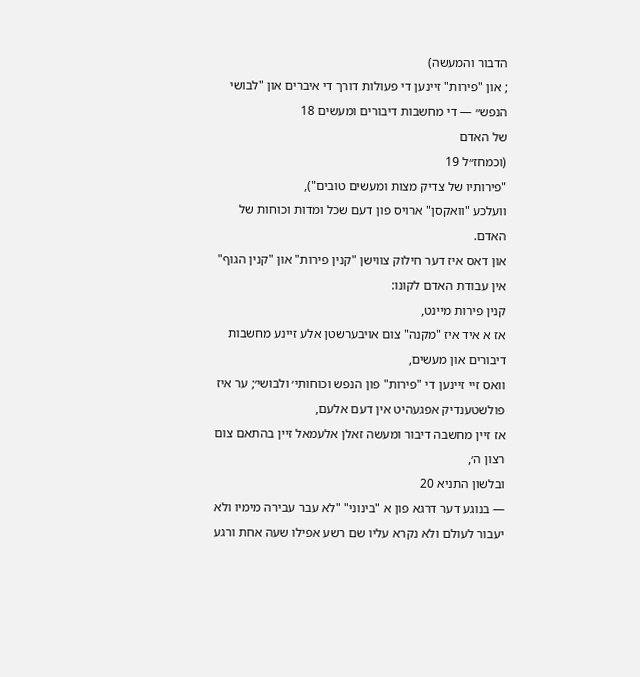הדבור והמעשה)
; און "פירות" זיינען די פעולות דורך די איברים און "לבושי הנפש״ — די מחשבות דיבורים ומעשים 18
של האדם
(וכמחז״ל 19
"פירותיו של צדיק מצות ומעשים טובים"),
וועלכע "וואקסן" ארויס פון דעם שכל ומדות וכוחות של האדם.
און דאס איז דער חילוק צווישן "קנין פירות" און "קנין הגוף" אין עבודת האדם לקונו:
קנין פירות מיינט,
אז א איד איז "מקנה" צום אויבערשטן אלע זיינע מחשבות דיבורים און מעשים,
וואס זיי זיינען די "פירות" פון הנפש וכוחותי׳ ולבושי׳; ער איז פולשטענדיק אפגעהיט אין דעם אלעם,
אז זיין מחשבה דיבור ומעשה זאלן אלעמאל זיין בהתאם צום רצון ה׳,
ובלשון התניא 20
— בנוגע דער דרגא פון א "בינוני" "לא עבר עבירה מימיו ולא יעבור לעולם ולא נקרא עליו שם רשע אפילו שעה אחת ורגע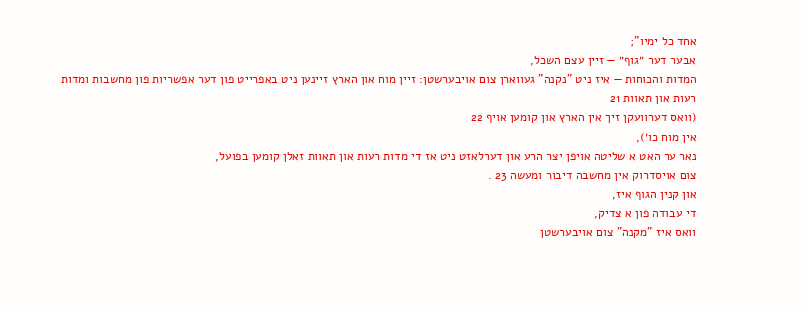אחד כל ימיו";
אבער דער ״גוף״ — זיין עצם השכל,
המדות והכוחות — איז ניט "נקנה" געווארן צום אויבערשטן: זיין מוח און הארץ זיינען ניט באפרייט פון דער אפשריות פון מחשבות ומדות רעות און תאוות 21
(וואס דערוועקן זיך אין הארץ און קומען אויף 22
אין מוח כו׳),
נאר ער האט א שליטה אויפן יצר הרע און דערלאזט ניט אז די מדות רעות און תאוות זאלן קומען בפועל,
צום אויסדרוק אין מחשבה דיבור ומעשה 23 .
און קנין הגוף איז,
די עבודה פון א צדיק,
וואס איז "מקנה" צום אויבערשטן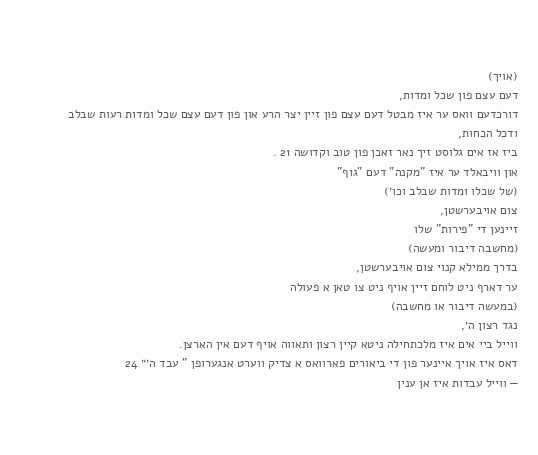(אויך)
דעם עצם פון שכל ומדות,
דורכדעם וואס ער איז מבטל דעם עצם פון זיין יצר הרע און פון דעם עצם שכל ומדות רעות שבלב ודכל הכחות,
ביז אז אים גלוסט זיך נאר זאכן פון טוב וקדושה 21 .
און וויבאלד ער איז "מקנה" דעם "גוף"
(של שכלו ומדות שבלב וכו׳)
צום אויבערשטן,
זיינען די "פירות" שלו
(מחשבה דיבור ומעשה)
בדרך ממילא קנוי צום אויבערשטן,
ער דארף ניט לוחם זיין אויף ניט צו טאן א פעולה
(במעשה דיבור או מחשבה)
נגד רצון ה׳,
ווייל ביי אים איז מלכתחילה ניטא קיין רצון ותאווה אויף דעם אין הארצן.
דאס איז אויך איינער פון די ביאורים פארוואס א צדיק ווערט אנגערופן " עבד ה׳״ 24
— ווייל עבדות איז אן ענין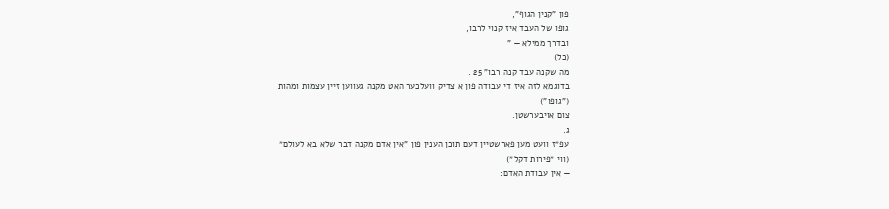פון "קנין הגוף",
גופו של העבד איז קנוי לרבו,
ובדרך ממילא — "
(כל)
מה שקנה עבד קנה רבו" 25 .
בדוגמא לזה איז די עבודה פון א צדיק וועלכער האט מקנה געווען זיין עצמות ומהות
("גופו")
צום אויבערשטן.
ג.
עפ״ז וועט מען פארשטיין דעם תוכן הענין פון "אין אדם מקנה דבר שלא בא לעולם״
(ווי ״פירות דקל״)
— אין עבודת האדם: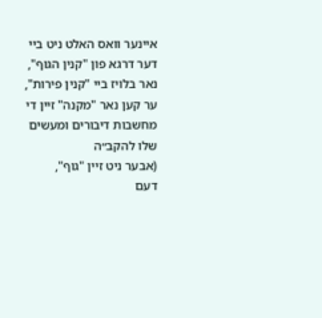איינער וואס האלט ניט ביי דער דרגא פון "קנין הגוף",
נאר בלויז ביי "קנין פירות",
ער קען נאר "מקנה" זיין די מחשבות דיבורים ומעשים שלו להקב״ה
(אבער ניט זיין "גוף",
דעם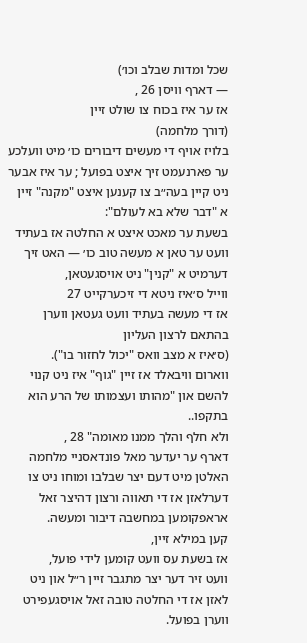שכל ומדות שבלב וכו׳)
— דארף וויסן 26 ,
אז ער איז בכוח צו שולט זיין
(דורך מלחמה)
בלויז אויף די מעשים דיבורים כו׳ מיט וועלכע ער פארנעמט זיך איצט בפועל ; ער איז אבער ניט קיין בעה״ב צו קענען איצט "מקנה" זיין א "דבר שלא בא לעולם":
בשעת ער מאכט איצט א החלטה אז בעתיד וועט ער טאן א מעשה טוב כו׳ — האט זיך דערמיט א "קנין" ניט אויסגעטאן,
ווייל ס׳איז ניטא די זיכערקייט 27
אז די מעשה בעתיד וועט געטאן ווערן בהתאם לרצון העליון
(ס׳איז א מצב וואס "יכול לחזור בו").
ווארום וויבאלד אז זיין "גוף" איז ניט קנוי להשם און "מהותו ועצמותו של הרע הוא בתקפו..
ולא חלף והלך ממנו מאומה" 28 ,
דארף ער יעדער מאל פונדאסניי מלחמה האלטן מיט דעם יצר שבלבו ומוחו ניט צו דערלאזן אז די תאווה ורצון דהיצר זאל אראפקומען במחשבה דיבור ומעשה.
קען במילא זיין,
אז בשעת עס וועט קומען לידי פועל,
וועט זיר דער יצר מתגבר זיין ר״ל און ניט לאזן אז די החלטה טובה זאל אויסגעפירט ווערן בפועל.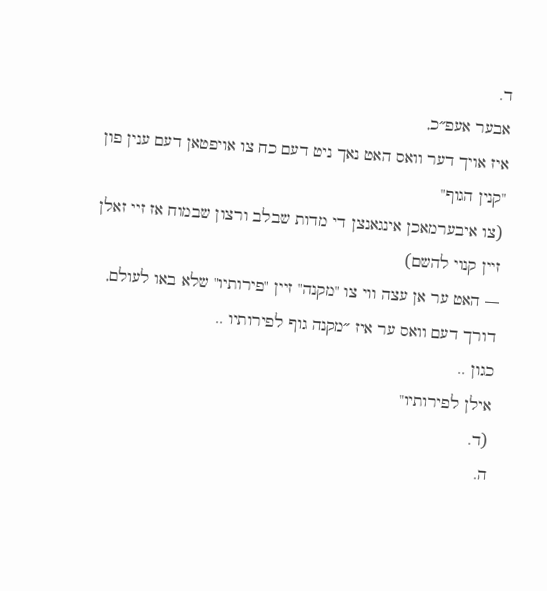ד.
אבער אעפ״כ,
איז אויך דער וואס האט נאך ניט דעם כח צו אויפטאן דעם ענין פון "קנין הגוף"
(צו איבערמאכן אינגאנצן די מדות שבלב ורצון שבמוח אז זיי זאלן זיין קנוי להשם)
— האט ער אן עצה ווי צו "מקנה" זיין "פירותיו" שלא באו לעולם,
דורך דעם וואס ער איז ״מקנה גוף לפירותיו ..
כגון ..
אילן לפירותיו"
(ד.
ה.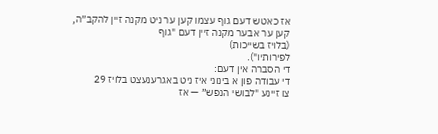אז כאטש דעם גוף עצמו קען ער ניט מקנה זיין להקב״ה,
קען ער אבער מקנה זיין דעם "גוף
(בלויז בשייכות)
לפירותיו").
די הסברה אין דעם:
די עבודה פון א בינוני איז ניט באגרענעצט בלויז 29
צו זיינע "לבושי הנפש״ — אז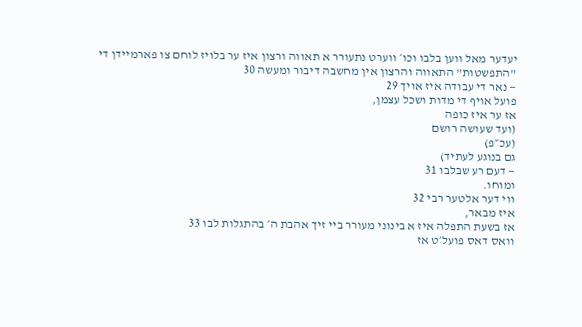יעדער מאל ווען בלבו וכו׳ ווערט נתעורר א תאווה ורצון איז ער בלויז לוחם צו פארמיידן די "התפשטות" התאווה והרצון אין מחשבה דיבור ומעשה 30
— נאר די עבודה איז אויך 29
פועל אויף די מדות ושכל עצמן,
אז ער איז כופה
(ועד שעושה רושם
(עכ״פ)
גם בנוגע לעתיד)
— דעם רע שבלבו 31
ומוחו.
ווי דער אלטער רבי 32
איז מבאר,
אז בשעת התפלה איז א בינוני מעורר ביי זיך אהבת ה׳ בהתגלות לבו 33
וואס דאס פועל׳ט אז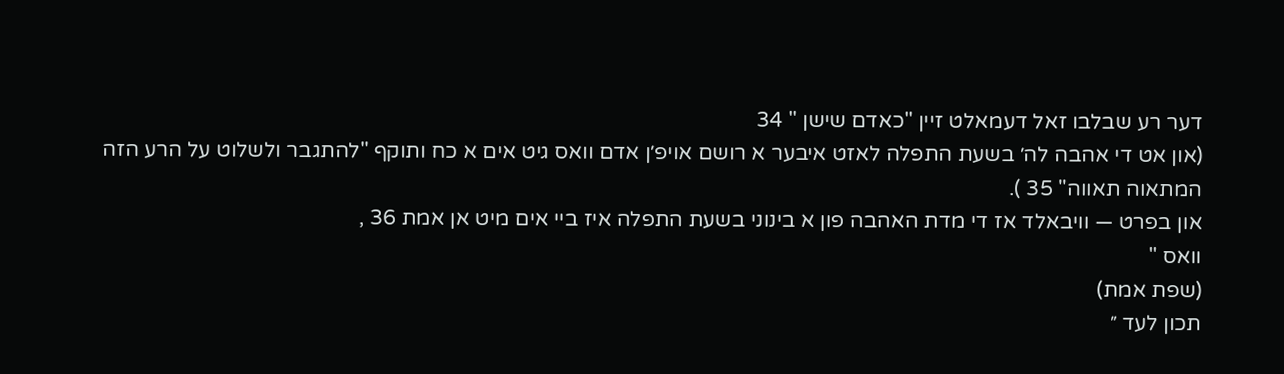דער רע שבלבו זאל דעמאלט זיין "כאדם שישן " 34
(און אט די אהבה לה׳ בשעת התפלה לאזט איבער א רושם אויפ׳ן אדם וואס גיט אים א כח ותוקף "להתגבר ולשלוט על הרע הזה המתאוה תאווה" 35 ).
און בפרט — וויבאלד אז די מדת האהבה פון א בינוני בשעת התפלה איז ביי אים מיט אן אמת 36 ,
וואס "
(שפת אמת)
תכון לעד ״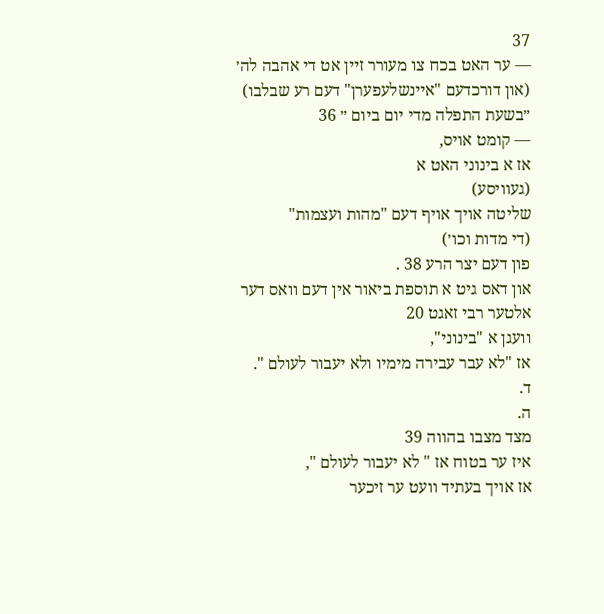37
— ער האט בכח צו מעורר זיין אט די אהבה לה׳
(און דורכדעם "איינשלעפערן" דעם רע שבלבו)
״בשעת התפלה מדי יום ביום ״ 36
— קומט אויס,
אז א בינוני האט א
(געוויסע)
שליטה אויך אויף דעם "מהות ועצמות"
(די מדות וכו׳)
פון דעם יצר הרע 38 .
און דאס גיט א תוספת ביאור אין דעם וואס דער אלטער רבי זאגט 20
וועגן א "בינוני",
אז "לא עבר עבירה מימיו ולא יעבור לעולם ".
ד.
ה.
מצד מצבו בהווה 39
איז ער בטוח אז " לא יעבור לעולם ",
אז אויך בעתיד וועט ער זיכער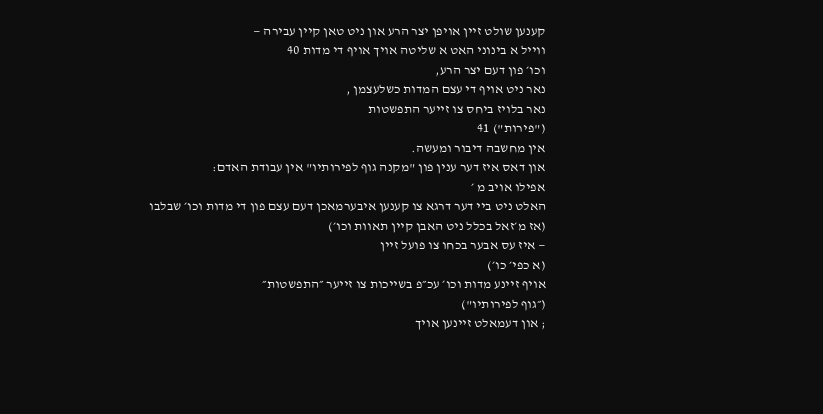קענען שולט זיין אויפן יצר הרע און ניט טאן קיין עבירה —
ווייל א בינוני האט א שליטה אויך אויף די מדות 40
וכו׳ פון דעם יצר הרע,
נאר ניט אויף די עצם המדות כשלעצמן ,
נאר בלויז ביחס צו זייער התפשטות
("פירות") 41
אין מחשבה דיבור ומעשה.
און דאס איז דער ענין פון "מקנה גוף לפירותיו" אין עבודת האדם:
אפילו אויב מ ׳
האלט ניט ביי דער דרגא צו קענען איבערמאכן דעם עצם פון די מדות וכו׳ שבלבו
(אז מ׳זאל בכלל ניט האבן קיין תאוות וכו׳)
— איז עס אבער בכחו צו פועל זיין
(א כפי׳ כו׳)
אויף זיינע מדות וכו׳ עכ״פ בשייכות צו זייער ״התפשטות״
(״גוף לפירותיו")
; און דעמאלט זיינען אויך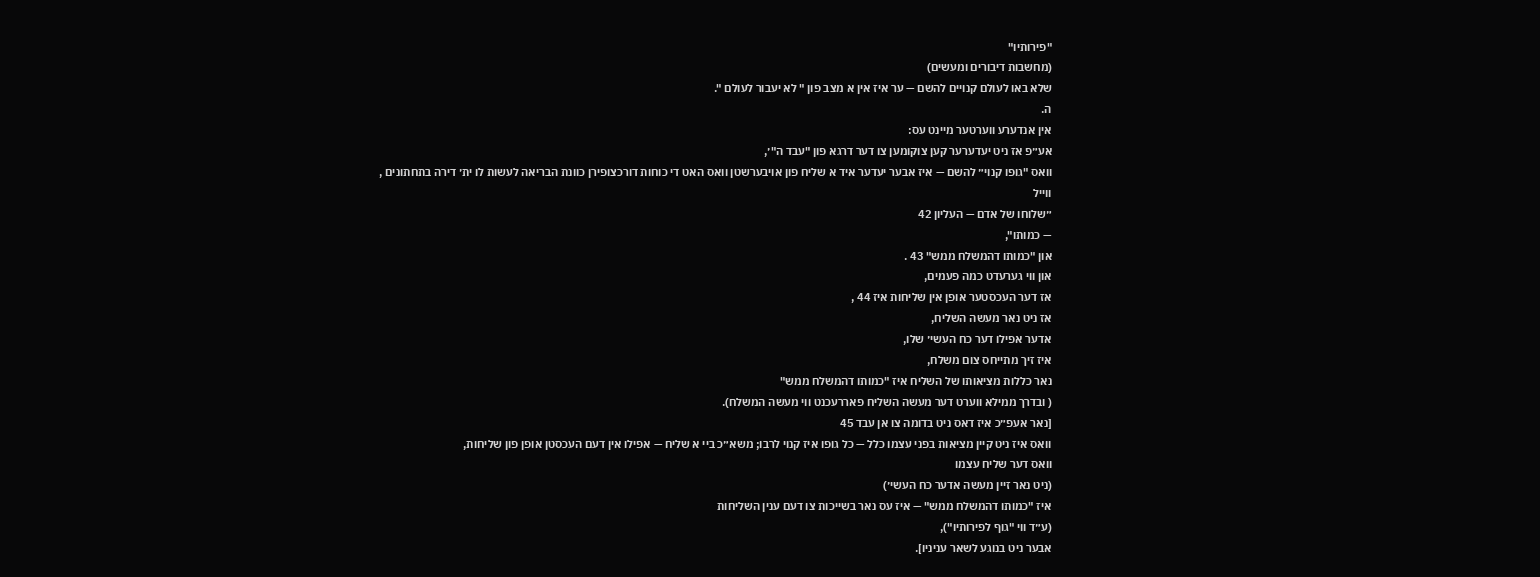"פירותיו"
(מחשבות דיבורים ומעשים)
שלא באו לעולם קנויים להשם — ער איז אין א מצב פון " לא יעבור לעולם ".
ה.
אין אנדערע ווערטער מיינט עס:
אע״פ אז ניט יעדערער קען צוקומען צו דער דרגא פון "עבד ה"׳,
וואס "גופו קנוי״ להשם — איז אבער יעדער איד א שליח פון אויבערשטן וואס האט די כוחות דורכצופירן כוונת הבריאה לעשות לו ית׳ דירה בתחתונים ,
ווייל
״שלוחו של אדם — העליון 42
— כמותו",
און "כמותו דהמשלח ממש" 43 .
און ווי גערעדט כמה פעמים,
אז דער העכסטער אופן אין שליחות איז 44 ,
אז ניט נאר מעשה השליח,
אדער אפילו דער כח העשי׳ שלו,
איז זיך מתייחס צום משלח,
נאר כללות מציאותו של השליח איז "כמותו דהמשלח ממש"
( ובדרך ממילא ווערט דער מעשה השליח פאררעכנט ווי מעשה המשלח).
[נאר אעפ״כ איז דאס ניט בדומה צו אן עבד 45
וואס איז ניט קיין מציאות בפני עצמו כלל — כל גופו איז קנוי לרבו; משא״כ ביי א שליח — אפילו אין דעם העכסטן אופן פון שליחות,
וואס דער שליח עצמו
(ניט נאר זיין מעשה אדער כח העשי׳)
איז "כמותו דהמשלח ממש" — איז עס נאר בשייכות צו דעם ענין השליחות
(ע״ד ווי "גוף לפירותיו"),
אבער ניט בנוגע לשאר עניניו].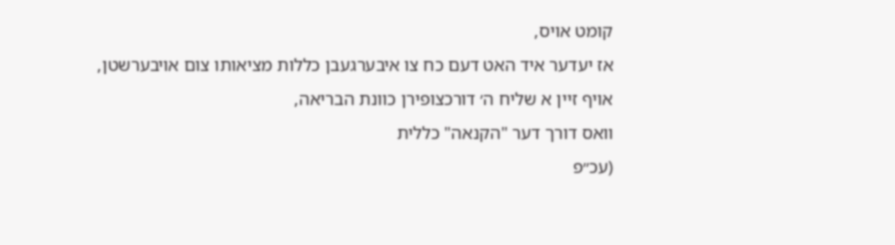קומט אויס,
אז יעדער איד האט דעם כח צו איבערגעבן כללות מציאותו צום אויבערשטן,
אויף זיין א שליח ה׳ דורכצופירן כוונת הבריאה,
וואס דורך דער "הקנאה" כללית
(עכ״פ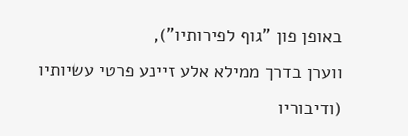באופן פון "גוף לפירותיו"),
ווערן בדרך ממילא אלע זיינע פרטי עשיותיו
(ודיבוריו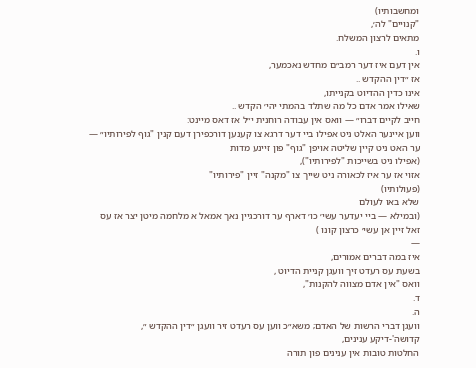ומחשבותיו)
"קנויים" לה׳,
מתאים לרצון המשלח.
ו.
אין דעם איז דער רמב״ם מחדש נאכמער,
אז ״דין ההקדש ..
אינו כדין ההדיוט בקנייתו,
שאילו אמר אדם כל מה שתלד בהמתי יהי׳ הקדש ..
חייב לקיים דברו״ — וואס אין עבודה רוחנית י״ל אז דאס מיינט:
ווען איינער האלט ניט אפילו ביי דער דרגא צו קענען דורכפירן דעם קנין "גוף לפירותיו״ — ער האט ניט קיין שליטה אויפן "גוף" פון זיינע מדות
(אפילו ניט בשייכות "לפירותיו"),
אזוי אז ער איז לכאורה ניט שייך צו "מקנה" זיין "פירותיו"
(פעולותיו)
שלא באו לעולם
(ובמילא — ביי יעדער עשי׳ כו׳ דארף ער דורכגיין נאך אמאל א מלחמה מיטן יצר אז עס זאל זיין אן עשי׳ כרצון קונו )
—
איז במה דברים אמורים,
בשעת עס רעדט זיך וועגן קניית הדיוט ,
וואס "אין אדם מצווה להקנות",
ד.
ה.
וועגן דברי הרשות של האדם; משא״כ ווען עס רעדט זיר וועגן ״דין ההקדש ״,
קדושה'-דיקע ענינים,
החלטות טובות אין ענינים פון תורה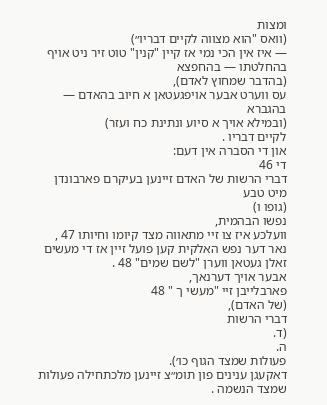ומצות
(וואס "הוא מצווה לקיים דבריו״)
— איז אין הכי נמי אז קיין "קנין" טוט זיר ניט אויף בהחלטתו — בהחפצא
(בהדבר שמחוץ לאדם),
עס ווערט אבער אויפגעטאן א חיוב בהאדם — בהגברא
(ובמילא אויך א סיוע ונתינת כח ועזר)
לקיים דבריו .
און די הסברה אין דעם:
די 46
דברי הרשות של האדם זיינען בעיקרם פארבונדן מיט טבע
(גופו ו)
נפשו הבהמית,
וועלכע איז צו זיי מתאווה מצד קיומו וחיותו 47 ,
נאר דער נפש האלקית קען פועל זיין אז די מעשים זאלן געטאן ווערן "לשם שמים" 48 .
אבער אויך דערנאך,
פארבלייבן זיי "מעשי ך " 48
(של האדם),
דברי הרשות
(ד.
ה.
פעולות שמצד הגוף כו׳).
דאקעגן ענינים פון תומ״צ זיינען מלכתחילה פעולות שמצד הנשמה .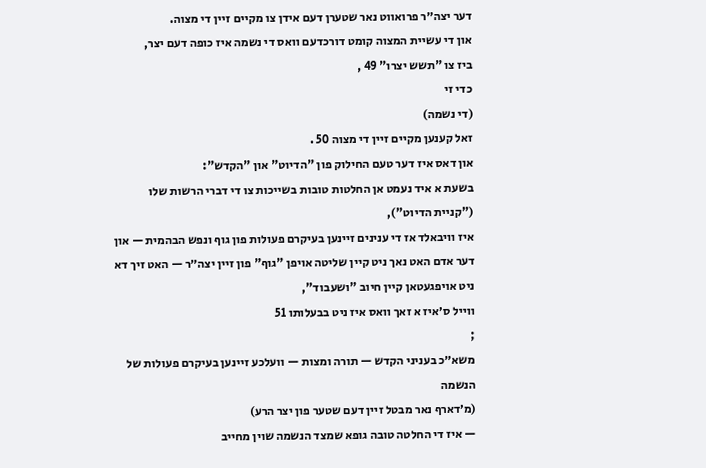דער יצה״ר פרואווט נאר שטערן דעם אידן צו מקיים זיין די מצוה.
און די עשיית המצוה קומט דורכדעם וואס די נשמה איז כופה דעם יצר,
ביז צו "תשש יצרו" 49 ,
כדי זי
(די נשמה)
זאל קענען מקיים זיין די מצוה 50 .
און דאס איז דער טעם החילוק פון "הדיוט" און "הקדש":
בשעת א איד נעמט אן החלטות טובות בשייכות צו די דברי הרשות שלו
("קניית הדיוט"),
איז וויבאלד אז די ענינים זיינען בעיקרם פעולות פון גוף ונפש הבהמית — און דער אדם האט נאך ניט קיין שליטה אויפן "גוף" פון זיין יצה״ר — האט זיך דא ניט אויפגעטאן קיין חיוב "ושעבוד",
ווייל ס׳איז א זאך וואס איז ניט בבעלותו 51
;
משא״כ בעניני הקדש — תורה ומצות — וועלכע זיינען בעיקרם פעולות של הנשמה
(מ׳דארף נאר מבטל זיין דעם שטער פון יצר הרע)
— איז די החלטה טובה גופא שמצד הנשמה שוין מחייב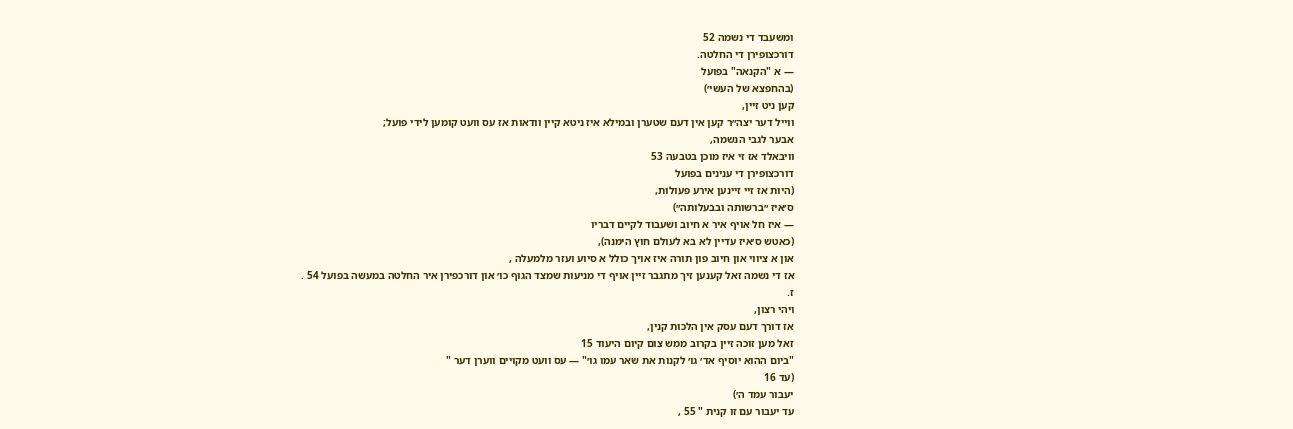ומשעבד די נשמה 52
דורכצופירן די החלטה.
— א "הקנאה" בפועל
(בהחפצא של העשי׳)
קען ניט זיין,
ווייל דער יצה״ר קען אין דעם שטערן ובמילא איז ניטא קיין וודאות אז עס וועט קומען לידי פועל;
אבער לגבי הנשמה,
וויבאלד אז זי איז מוכן בטבעה 53
דורכצופירן די ענינים בפועל
(היות אז זיי זיינען אירע פעולות,
ס׳איז ״ברשותה ובבעלותה״)
— איז חל אויף איר א חיוב ושעבוד לקיים דבריו
(כאטש ס׳איז עדיין לא בא לעולם חוץ הימנה),
און א ציווי און חיוב פון תורה איז אויך כולל א סיוע ועזר מלמעלה ,
אז די נשמה זאל קענען זיך מתגבר זיין אויף די מניעות שמצד הגוף כו׳ און דורכפירן איר החלטה במעשה בפועל 54 .
ז.
ויהי רצון,
אז דורך דעם עסק אין הלכות קנין,
זאל מען זוכה זיין בקרוב ממש צום קיום היעוד 15
"ביום ההוא יוסיף אד׳ גו׳ לקנות את שאר עמו גו׳" — עס וועט מקויים ווערן דער "
(עד 16
יעבור עמד ה׳)
עד יעבור עם זו קנית " 55 ,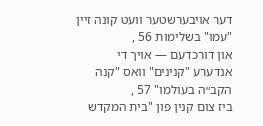דער אויבערשטער וועט קונה זיין "עמו" בשלימות 56 ,
און דורכדעם — אויך די אנדערע "קנינים" וואס "קנה הקב״ה בעולמו" 57 ,
ביז צום קנין פון "בית המקדש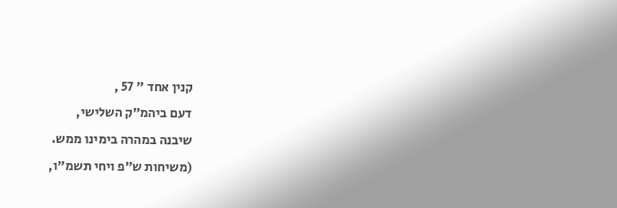קנין אחד " 57 ,
דעם ביהמ״ק השלישי,
שיבנה במהרה בימינו ממש.
(משיחות ש״פ ויחי תשמ"ו,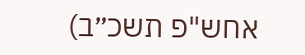אחש"פ תשכ״ב)